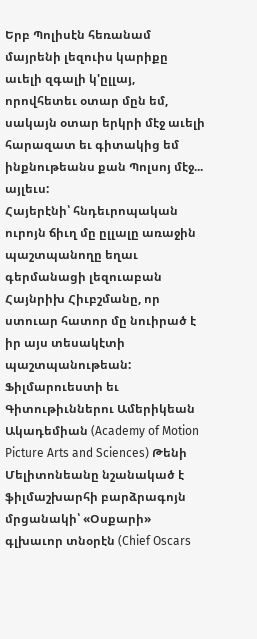Երբ Պոլիսէն հեռանամ մայրենի լեզուիս կարիքը աւելի զգալի կ'ըլլայ, որովհետեւ օտար մըն եմ, սակայն օտար երկրի մէջ աւելի հարազատ եւ գիտակից եմ ինքնութեանս քան Պոլսոյ մէջ... այլեւս:
Հայերէնի՝ հնդեւրոպական ուրոյն ճիւղ մը ըլլալը առաջին պաշտպանողը եղաւ գերմանացի լեզուաբան Հայնրիխ Հիւբշմանը, որ ստուար հատոր մը նուիրած է իր այս տեսակէտի պաշտպանութեան:
Ֆիլմարուեստի եւ Գիտութիւններու Ամերիկեան Ակադեմիան (Academy of Motion Picture Arts and Sciences) Թենի Մելիտոնեանը նշանակած է ֆիլմաշխարհի բարձրագոյն մրցանակի՝ «Օսքարի» գլխաւոր տնօրէն (Chief Oscars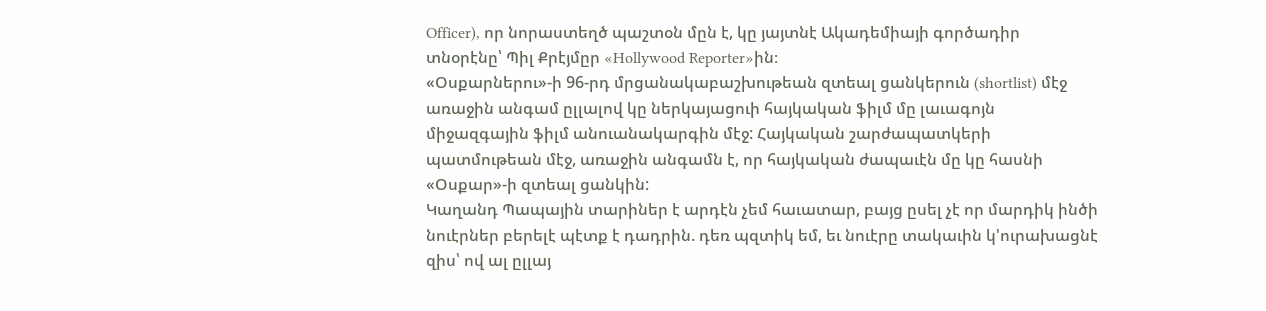Officer), որ նորաստեղծ պաշտօն մըն է, կը յայտնէ Ակադեմիայի գործադիր տնօրէնը՝ Պիլ Քրէյմըր «Hollywood Reporter»ին։
«Օսքարներու»-ի 96-րդ մրցանակաբաշխութեան զտեալ ցանկերուն (shortlist) մէջ առաջին անգամ ըլլալով կը ներկայացուի հայկական ֆիլմ մը լաւագոյն միջազգային ֆիլմ անուանակարգին մէջ: Հայկական շարժապատկերի պատմութեան մէջ, առաջին անգամն է, որ հայկական ժապաւէն մը կը հասնի «Օսքար»-ի զտեալ ցանկին:
Կաղանդ Պապային տարիներ է արդէն չեմ հաւատար, բայց ըսել չէ որ մարդիկ ինծի նուէրներ բերելէ պէտք է դադրին. դեռ պզտիկ եմ, եւ նուէրը տակաւին կ'ուրախացնէ զիս՝ ով ալ ըլլայ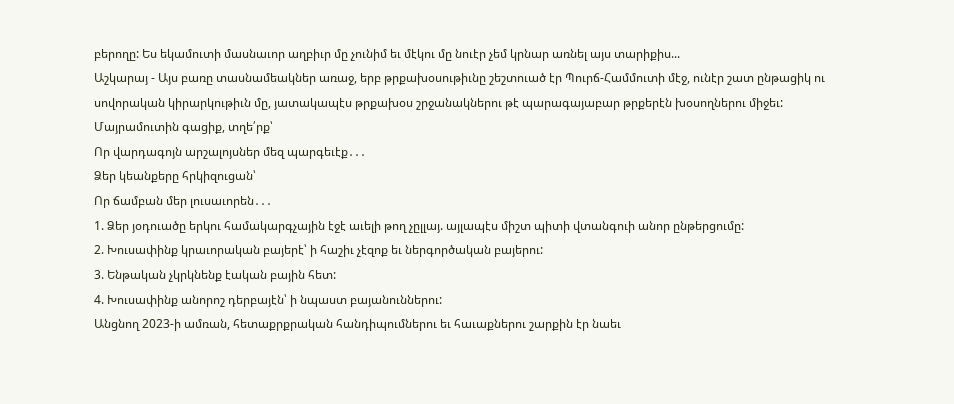բերողը: Ես եկամուտի մասնաւոր աղբիւր մը չունիմ եւ մէկու մը նուէր չեմ կրնար առնել այս տարիքիս...
Աշկարայ - Այս բառը տասնամեակներ առաջ, երբ թրքախօսութիւնը շեշտուած էր Պուրճ-Համմուտի մէջ, ունէր շատ ընթացիկ ու սովորական կիրարկութիւն մը, յատակապէս թրքախօս շրջանակներու թէ պարագայաբար թրքերէն խօսողներու միջեւ:
Մայրամուտին գացիք, տղե՛րք՝
Որ վարդագոյն արշալոյսներ մեզ պարգեւէք․․․
Ձեր կեանքերը հրկիզուցան՝
Որ ճամբան մեր լուսաւորեն․․․
1. Ձեր յօդուածը երկու համակարգչային էջէ աւելի թող չըլլայ. այլապէս միշտ պիտի վտանգուի անոր ընթերցումը:
2. Խուսափինք կրաւորական բայերէ՝ ի հաշիւ չէզոք եւ ներգործական բայերու:
3. Ենթական չկրկնենք էական բային հետ:
4. Խուսափինք անորոշ դերբայէն՝ ի նպաստ բայանուններու:
Անցնող 2023-ի ամռան, հետաքրքրական հանդիպումներու եւ հաւաքներու շարքին էր նաեւ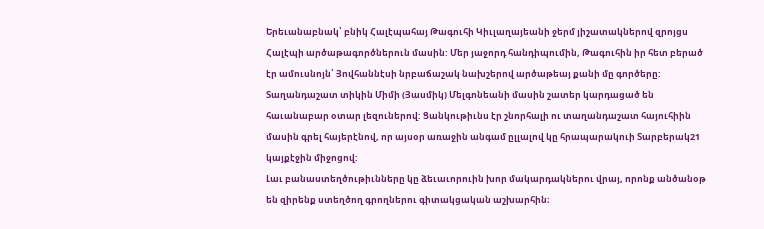Երեւանաբնակ՝ բնիկ Հալէպահայ Թագուհի Կիւլաղայեանի ջերմ յիշատակներով զրոյցս Հալէպի արծաթագործներուն մասին: Մեր յաջորդ հանդիպումին, Թագուհին իր հետ բերած էր ամուսնոյն՝ Յովհաննէսի նրբաճաշակ նախշերով արծաթեայ քանի մը գործերը:
Տաղանդաշատ տիկին Միմի (Յասմիկ) Մելգոնեանի մասին շատեր կարդացած են հաւանաբար օտար լեզուներով: Ցանկութիւնս էր շնորհալի ու տաղանդաշատ հայուհիին մասին գրել հայերէնով, որ այսօր առաջին անգամ ըլլալով կը հրապարակուի Տարբերակ21 կայքէջին միջոցով:
Լաւ բանաստեղծութիւնները կը ձեւաւորուին խոր մակարդակներու վրայ, որոնք անծանօթ են զիրենք ստեղծող գրողներու գիտակցական աշխարհին։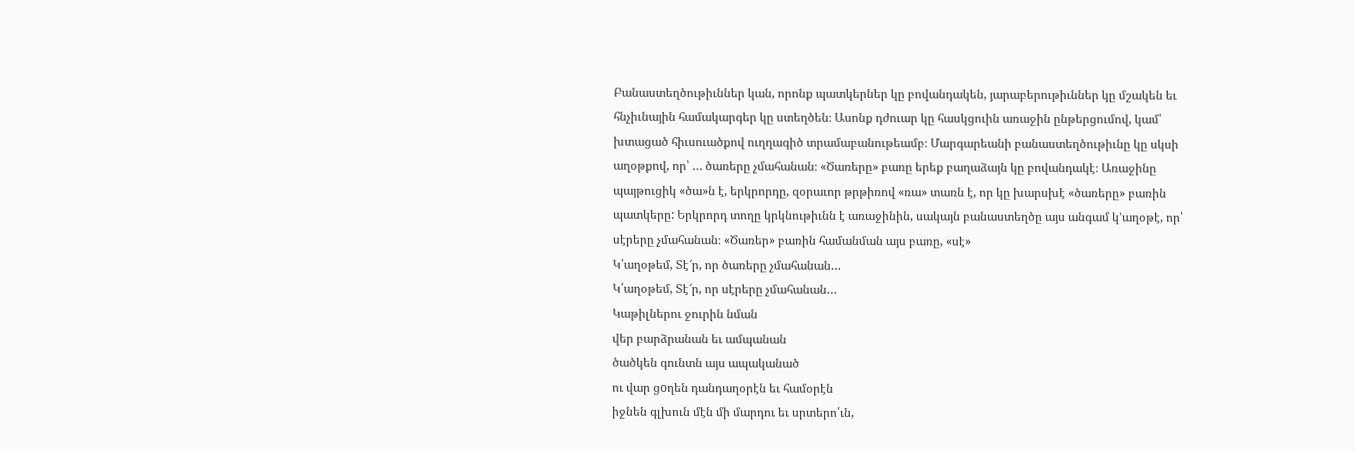Բանաստեղծութիւններ կան, որոնք պատկերներ կը բովանդակեն, յարաբերութիւններ կը մշակեն եւ հնչիւնային համակարգեր կը ստեղծեն։ Ասոնք դժուար կը հասկցուին առաջին ընթերցումով, կամ՝ խտացած հիւսուածքով ուղղագիծ տրամաբանութեամբ։ Մարգարեանի բանաստեղծութիւնը կը սկսի աղօթքով, որ՝ … ծառերը չմահանան։ «Ծառերը» բառը երեք բաղաձայն կը բովանդակէ։ Առաջինը պայթուցիկ «ծա»ն է, երկրորդը, զօրաւոր թրթիռով «ռա» տառն է, որ կը խարսխէ «ծառերը» բառին պատկերը: Երկրորդ տողը կրկնութիւնն է առաջինին, սակայն բանաստեղծը այս անգամ կ’աղօթէ, որ՝ սէրերը չմահանան։ «Ծառեր» բառին համանման այս բառը, «սէ»
Կ՛աղօթեմ, Տէ՜ր, որ ծառերը չմահանան…
Կ՛աղօթեմ, Տէ՜ր, որ սէրերը չմահանան…
Կաթիլներու ջուրին նման
վեր բարձրանան եւ ամպանան
ծածկեն գունտն այս ապականած
ու վար ցoղեն դանդաղօրէն եւ համօրէն
իջնեն գլխուն մէն մի մարդու եւ սրտերո՛ւն,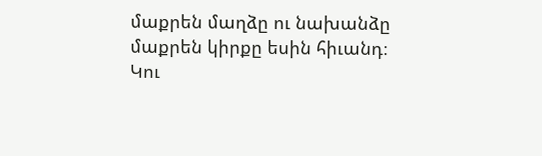մաքրեն մաղձը ու նախանձը
մաքրեն կիրքը եսին հիւանդ։
Կու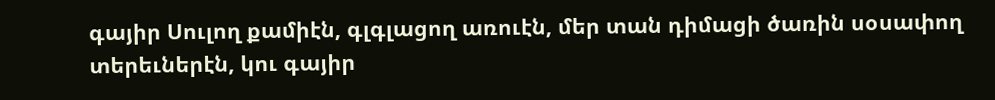գայիր Սուլող քամիէն, գլգլացող առուէն, մեր տան դիմացի ծառին սօսափող տերեւներէն, կու գայիր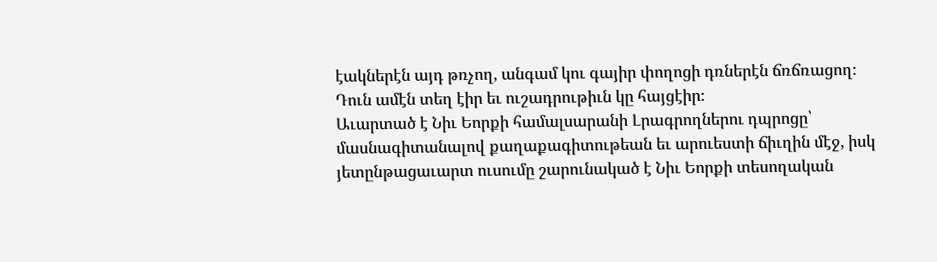էակներէն այդ թռչող, անգամ կու գայիր փողոցի դռներէն ճռճռացող։ Դուն ամէն տեղ էիր եւ ուշադրութիւն կը հայցէիր։
Աւարտած է Նիւ Եորքի համալսարանի Լրագրողներու դպրոցը՝ մասնագիտանալով քաղաքագիտութեան եւ արուեստի ճիւղին մէջ, իսկ յետընթացաւարտ ուսումը շարունակած է Նիւ Եորքի տեսողական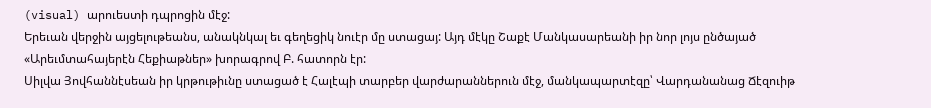(visual) արուեստի դպրոցին մէջ:
Երեւան վերջին այցելութեանս, անակնկալ եւ գեղեցիկ նուէր մը ստացայ: Այդ մէկը Շաքէ Մանկասարեանի իր նոր լոյս ընծայած «Արեւմտահայերէն Հեքիաթներ» խորագրով Բ. հատորն էր:
Սիլվա Յովհաննէսեան իր կրթութիւնը ստացած է Հալէպի տարբեր վարժարաններուն մէջ, մանկապարտէզը՝ Վարդանանաց Ճէզուիթ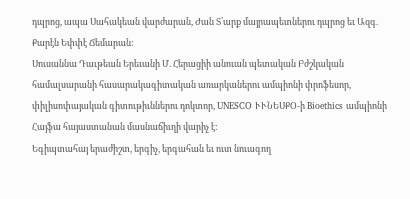դպրոց, ապա Սահակեան վարժարան, Ժան Տ՛արք մայրապետներու դպրոց եւ Ազգ. Քարէն Եփփէ Ճեմարան:
Սուսաննա Դաւթեան Երեւանի Մ. Հերացիի անուան պետական Բժշկական համալսարանի հասարակագիտական առարկաներու ամպիոնի փրոֆեսոր, փիլիսոփայական գիտութիւններու դոկտոր, UNESCO ՒՒՆԵՍՔՕ-ի Bioethics ամպիոնի Հայֆա հայաստանան մասնաճիւղի վարիչ է:
Եգիպտահայ երաժիշտ, երգիչ, երգահան եւ ուտ նուագող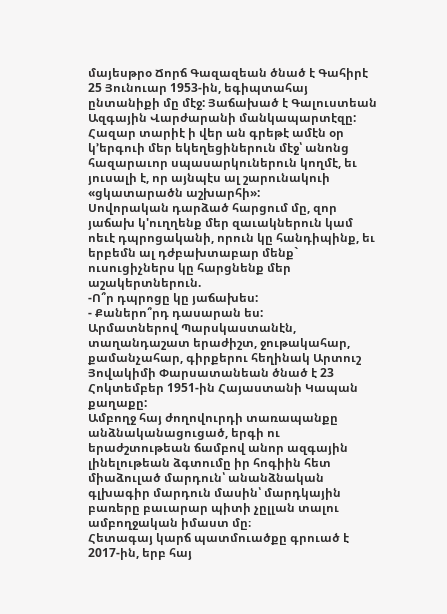մայեսթրօ Ճորճ Գազազեան ծնած է Գահիրէ 25 Յունուար 1953-ին, եգիպտահայ ընտանիքի մը մէջ: Յաճախած է Գալուստեան Ազգային Վարժարանի մանկապարտէզը:
Հազար տարիէ ի վեր ան գրեթէ ամէն օր կ’երգուի մեր եկեղեցիներուն մէջ՝ անոնց հազարաւոր սպասարկուներուն կողմէ, եւ յուսալի է, որ այնպէս ալ շարունակուի «ցկատարածն աշխարհի»:
Սովորական դարձած հարցում մը, զոր յաճախ կ'ուղղենք մեր զաւակներուն կամ ոեւէ դպրոցականի, որուն կը հանդիպինք, եւ երբեմն ալ դժբախտաբար մենք` ուսուցիչներս կը հարցնենք մեր աշակերտներուն.
-Ո՞ր դպրոցը կը յաճախես:
- Քաներո՞րդ դասարան ես:
Արմատներով Պարսկաստանէն, տաղանդաշատ երաժիշտ, ջութակահար, քամանչահար, գիրքերու հեղինակ Արտուշ Յովակիմի Փարսատանեան ծնած է 23 Հոկտեմբեր 1951-ին Հայաստանի Կապան քաղաքը:
Ամբողջ հայ ժողովուրդի տառապանքը անձնականացուցած, երգի ու երաժշտութեան ճամբով անոր ազգային լինելութեան ձգտումը իր հոգիին հետ միաձուլած մարդուն՝ անանձնական գլխագիր մարդուն մասին՝ մարդկային բառերը բաւարար պիտի չըլլան տալու ամբողջական իմաստ մը։
Հետագայ կարճ պատմուածքը գրուած է 2017-ին, երբ հայ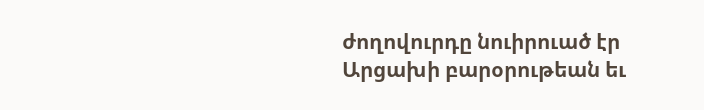ժողովուրդը նուիրուած էր Արցախի բարօրութեան եւ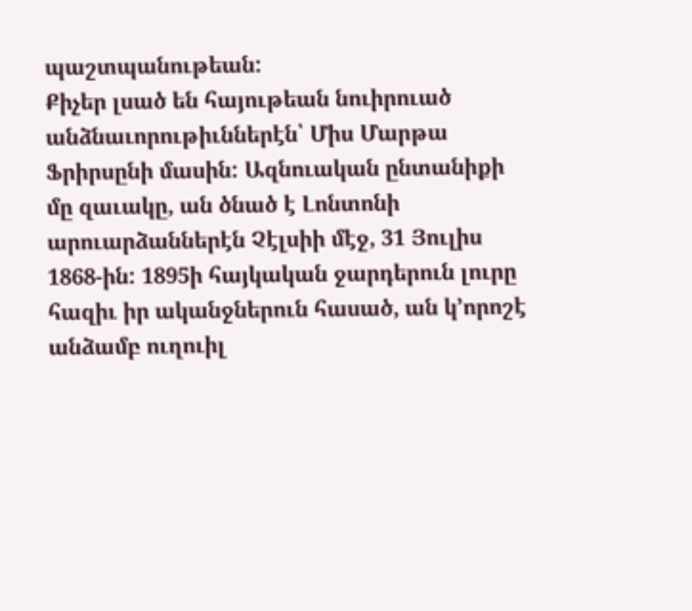պաշտպանութեան:
Քիչեր լսած են հայութեան նուիրուած անձնաւորութիւններէն՝ Միս Մարթա Ֆրիրսընի մասին: Ազնուական ընտանիքի մը զաւակը, ան ծնած է Լոնտոնի արուարձաններէն Չէլսիի մէջ, 31 Յուլիս 1868-ին: 1895ի հայկական ջարդերուն լուրը հազիւ իր ականջներուն հասած, ան կ’որոշէ անձամբ ուղուիլ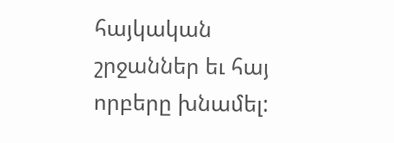հայկական շրջաններ եւ հայ որբերը խնամել: